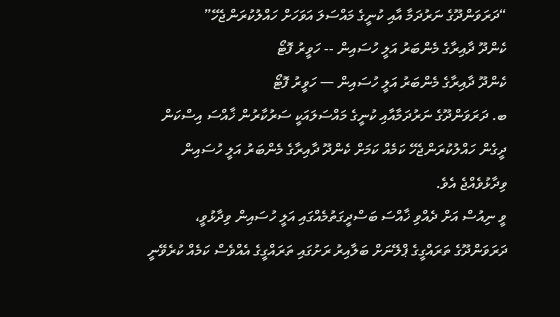“ދަރަވަންދޫގެ ނަރުދަމާ އާއި ކުނީގެ މައްސަލަ އަވަހަށް ހައްލުކުރަންޖެހޭ”
ކެންދޫ ދާއިރާގެ މެންބަރު އަލީ ހުސައިން -- ހަވީރު ފޮޓޯ
ކެންދޫ ދާއިރާގެ މެންބަރު އަލީ ހުސައިން — ހަވީރު ފޮޓޯ
ބ. ދަރަވަންދޫގެ ނަރުދަމާއާއި ކުނީގެ މައްސަލައަކީ ސަރުކާރުން ޚާއްސަ އިސްކަން ދީގެން ހައްލުކުރަންޖެހޭ ކަމެއް ކަމަށް ކެންދޫ ދާއިރާގެ މެންބަރު އަލީ ހުސައިން ވިދާޅުވެއްޖެ އެވެ.
ވީ ނިއުސް އަށް ދެއްވި ޚާއްސަ ބަސްދީގަތުމެއްގައި އަލީ ހުސައިން ވިދާޅުވީ، ދަރަވަންދޫގެ ތަރައްގީގެ ޕްލޭނަށް ބަލާއިރު ރަށުގައި ތަރައްގީގެ އެއްވެސް ކަމެއް ކުރެވޭނީ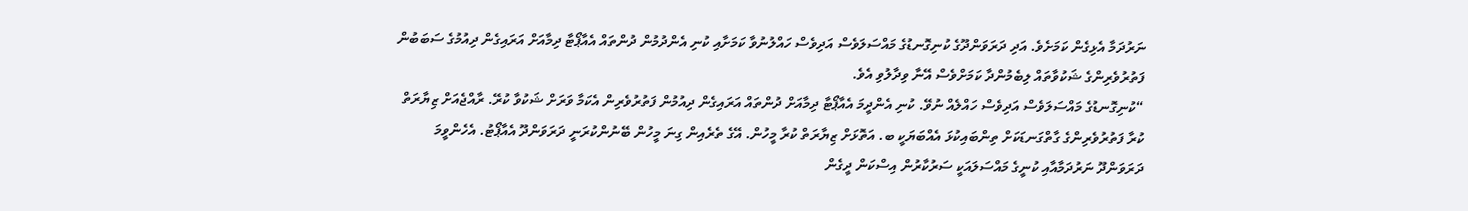ނަރުދަމާ އެޅިގެން ކަމަށެވެ. އަދި ދަރަވަންދޫގެ ކުނިގޮނޑުގެ މައްސަލަވެސް އަދިވެސް ހައްލުނުވާ ކަމަށާއި ކުނި އެންދުމުން ދުންތައް އެއާޕޯޓާ ދިމާއަށް އަރައިގެން ދިއުމުގެ ސަބަބުން ފަތުރުވެރިންގެ ޝަކުވާތައް ލިބެމުންދާ ކަމަށްވެސް އޭނާ ވިދާލުވި އެވެ.
“ކުނިގޮނޑުގެ މައްސަލަވެސް އަދިވެސް ހައްލެއް ނުވޭ. ކުނި އެންދީމަ އެއާޕޯޓާ ދިމާއަށް ދުންތައް އަރައިގެން ދިއުމުން ފަތުރުވެރިން އެކަމާ ވަރަށް ޝަކުވާ ކުރޭ. ރާއްޖެއަށް ޒިޔާރަތް ކުރާ ފަތުރުވެރިންގެ ގާތްގަނޑަކަށް ތިންބައިކުޅަ އެއްބަޔަކީ ބ. އަތޮޅަށް ޒިޔާރަތް ކުރާ މީހުން. އޭގެ ތެރެއިން ގިނަ މީހުން ބޭނުންކުރަނީ ދަރަވަންދޫ އެއާޕޯޓު. އެހެންވީމަ ދަރަވަންދޫ ނަރުދަމާއާއި ކުނީގެ މައްސަލައަކީ ސަރުކާރުން އިސްކަން ދީގެން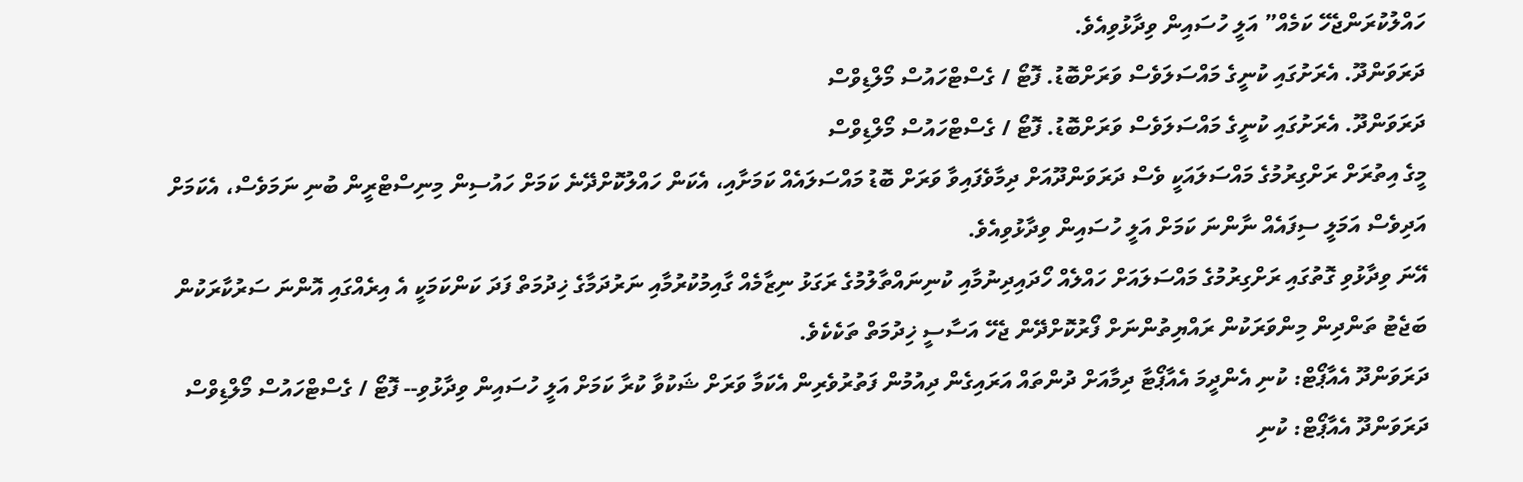ހައްލުކުރަންޖެހޭ ކަމެއް” އަލީ ހުސައިން ވިދާޅުވިއެވެ.
ދަރަވަންދޫ. އެރަށުގައި ކުނީގެ މައްސަލަވެސް ވަރަށްބޮޑު. ފޮޓޯ / ގެސްޓްހައުސް މޯލްޑިވްސް
ދަރަވަންދޫ. އެރަށުގައި ކުނީގެ މައްސަލަވެސް ވަރަށްބޮޑު. ފޮޓޯ / ގެސްޓްހައުސް މޯލްޑިވްސް
މީގެ އިތުރަށް ރަށްގިރުމުގެ މައްސަލައަކީ ވެސް ދަރަވަންދޫއަށް ދިމާވެފައިވާ ވަރަށް ބޮޑު މައްސަލައެއް ކަމަށާއި، އެކަން ހައްލުކޮށްދޭނެ ކަމަށް ހައުސިން މިނިސްޓްރީން ބުނި ނަމަވެސް، އެކަމަށް އަދިވެސް އަމަލީ ސިފައެއް ނާންނަ ކަމަށް އަލީ ހުސައިން ވިދާޅުވިއެވެ.
އޭނަ ވިދާޅުވި ގޮތުގައި ރަށްގިރުމުގެ މައްސަލައަށް ހައްލެއް ހޯދައިދިނުމާއި ކުނިނައްތާލުމުގެ ރަގަޅު ނިޒާމެއް ގާއިމުކުރުމާއި ނަރުދަމާގެ ޚިދުމަތް ފަދަ ކަންކަމަކީ އެ އިރެއްގައި އޮންނަ ސަރުކާރަކުން ބަޖެޓު ތަންދިން މިންވަރަކުން ރައްޔިތުންނަށް ފޯރުކޮށްދޭން ޖެހޭ އަސާސީ ޚިދުމަތް ތަކެކެވެ.
ދަރަވަންދޫ އެއާޕޯޓް: ކުނި އެންދީމަ އެއާޕޯޓާ ދިމާއަށް ދުންތައް އަރައިގެން ދިއުމުން ފަތުރުވެރިން އެކަމާ ވަރަށް ޝަކުވާ ކުރާ ކަމަށް އަލީ ހުސައިން ވިދާޅުވި-- ފޮޓޯ / ގެސްޓްހައުސް މޯލްޑިވްސް
ދަރަވަންދޫ އެއާޕޯޓް: ކުނި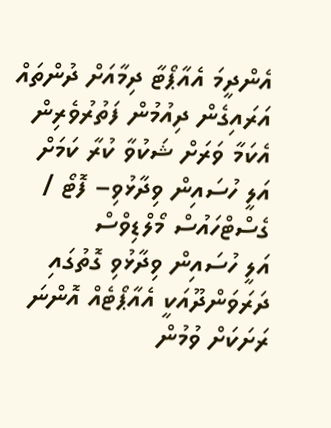އެންދީމަ އެއާޕޯޓާ ދިމާއަށް ދުންތައް އަރައިގެން ދިއުމުން ފަތުރުވެރިން އެކަމާ ވަރަށް ޝަކުވާ ކުރާ ކަމަށް އަލީ ހުސައިން ވިދާޅުވި– ފޮޓޯ / ގެސްޓްހައުސް މޯލްޑިވްސް
އަލީ ހުސައިން ވިދާޅުވި ގޮތުގައި ދަރަވަންދޫއަކީ އެއާޕޯޓެއް އޮންނަ ރަށަކަށް ވުމުން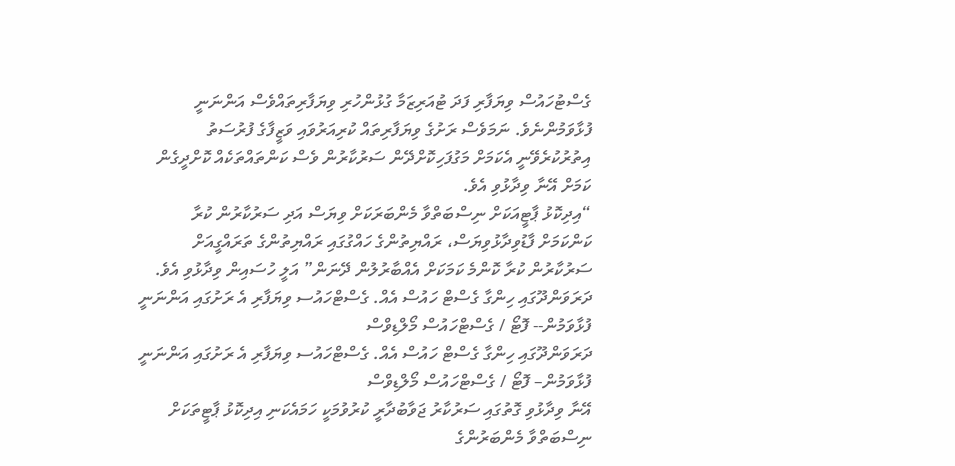ގެސްޓުހައުސް ވިޔަފާރި ފަދަ ޓުއަރިޒަމާ ގުޅުންހުރި ވިޔަފާރިތައްވެސް އަންނަނީ ފުޅާވަމުންނެވެ. ނަމަވެސް ރަށުގެ ވިޔަފާރިތައް ކުރިއަރުވައި ވަޒީފާގެ ފުރުސަތު އިތުރުކުރެވޭނީ އެކަމަށް މަގުފަހިކޮށްދޭން ސަރުކާރުން ވެސް ކަންތައްތަކެއް ކޮށްދީގެން ކަމަށް އޭނާ ވިދާޅުވި އެވެ.
“އިދިކޮޅު ޕާޓީއަކަށް ނިސްބަތްވާ މެންބަރަކަށް ވިޔަސް އަދި ސަރުކާރުން ކުރާ ކަންކަމަށް ފާޑުވިދާޅުވިޔަސް، ރައްޔިތުންގެ ހައްގުގައި ރައްޔިތުންގެ ތަރައްގީއަށް ސަރުކާރުން ކުރާ ކޮންމެ ކަމަކަށް އެއްބާރުލުން ދޭނަން” އަލީ ހުސައިން ވިދާޅުވި އެވެ.
ދަރަވަންދޫގައި ހިންގާ ގެސްޓް ހައުސް އެއް. ގެސްޓްހައުސ ވިޔަފާރި އެ ރަށުގައި އަންނަނީ ފުޅާވަމުން-- ފޮޓޯ / ގެސްޓްހައުސް މޯލްޑިވްސް
ދަރަވަންދޫގައި ހިންގާ ގެސްޓް ހައުސް އެއް. ގެސްޓްހައުސ ވިޔަފާރި އެ ރަށުގައި އަންނަނީ ފުޅާވަމުން– ފޮޓޯ / ގެސްޓްހައުސް މޯލްޑިވްސް
އޭނާ ވިދާޅުވި ގޮތުގައި ސަރުކާރު ޖަވާބުދާރީ ކުރުވުމަކީ ހަމައެކަނި އިދިކޮޅު ޕާޓީތަކަށް ނިސްބަތްވާ މެންބަރުންގެ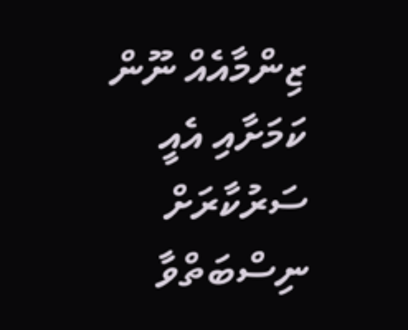ޒިންމާއެއް ނޫން ކަމަށާއި އެއީ ސަރުކާރަށް ނިސްބަތްވާ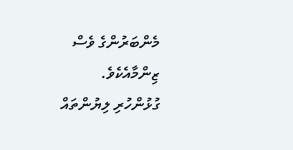މެންބަރުންގެ ވެސް ޒިންމާއެކެވެ.
ގުޅުންހުރި ލިޔުންތައް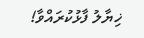ޚިޔާލު ފާޅުކުރައްވާ!